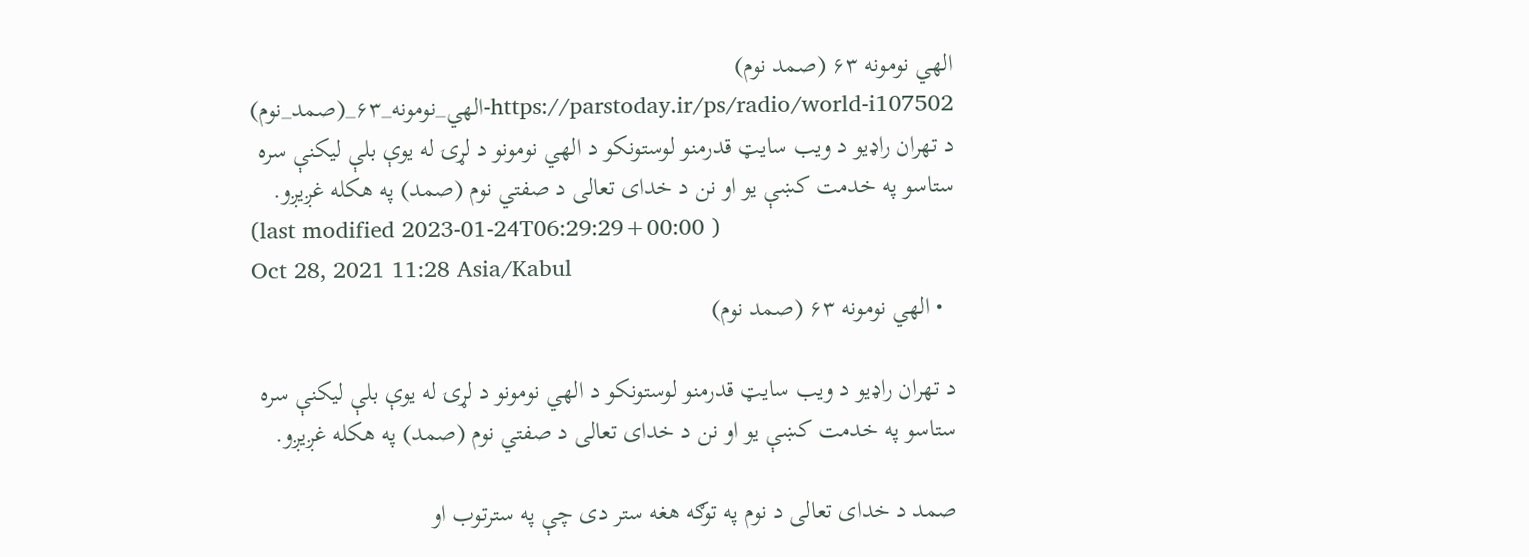الهي نومونه ۶۳ (صمد نوم)
https://parstoday.ir/ps/radio/world-i107502-الهي_نومونه_۶۳_(صمد_نوم)
د تهران راډیو د ویب سایټ قدرمنو لوستونکو د الهي نومونو د لړۍ له یوې بلې لیکنې سره ستاسو په خدمت کښې یو او نن د خدای تعالی د صفتي نوم (صمد) په هکله غږیږو.
(last modified 2023-01-24T06:29:29+00:00 )
Oct 28, 2021 11:28 Asia/Kabul
  • الهي نومونه ۶۳ (صمد نوم)

د تهران راډیو د ویب سایټ قدرمنو لوستونکو د الهي نومونو د لړۍ له یوې بلې لیکنې سره ستاسو په خدمت کښې یو او نن د خدای تعالی د صفتي نوم (صمد) په هکله غږیږو.

صمد د خدای تعالی د نوم په توګه هغه ستر دی چې په سترتوب او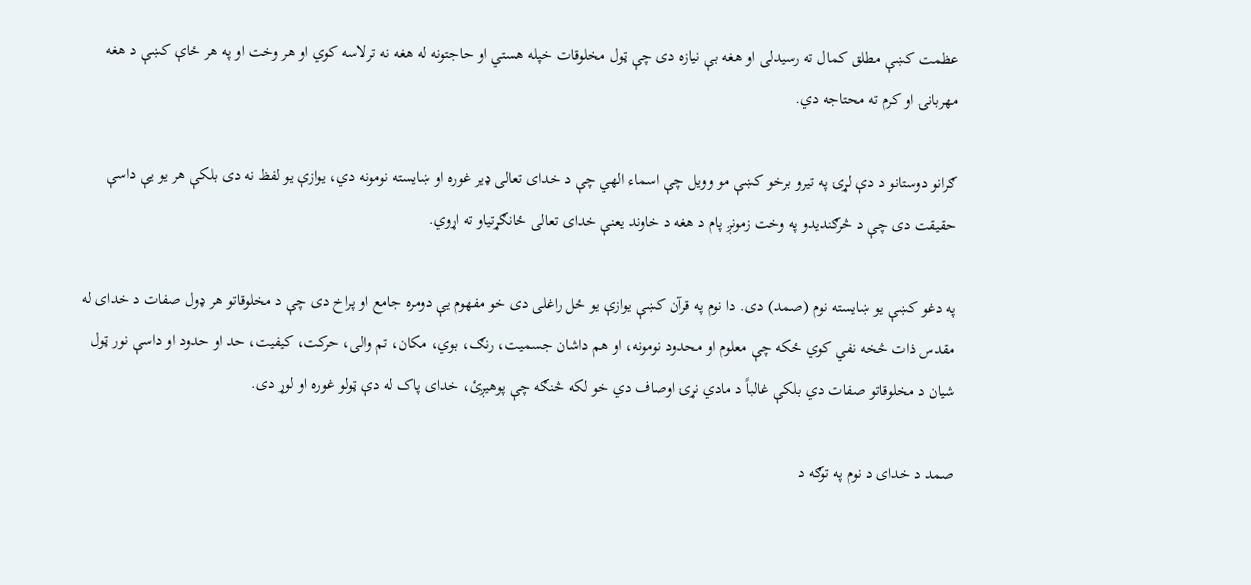عظمت کښې مطلق کمال ته رسیدلی او هغه بې نیازه دی چې ټول مخلوقات خپله هستي او حاجتونه له هغه نه ترلاسه کوي او هر وخت او په هر ځاې کښې د هغه مهربانۍ او کرم ته محتاجه دي.

ګرانو دوستانو د دې لړۍ په تیرو برخو کښې مو وویل چې اسماء الهي چې د خدای تعالی ډیر غوره او ښایسته نومونه دي، یوازې یو لفظ نه دی بلکې هر یو یې داسې حقیقت دی چې د څرګندیدو په وخت زمونږ پام د هغه د خاوند یعنې خدای تعالی ځانګړتیاو ته اړوي.

په دغو کښې یو ښایسته نوم (صمد) دی. دا نوم په قرآن کښې یوازې یو ځل راغلی دی خو مفهوم یې دومره جامع او پراخ دی چې د مخلوقاتو هر ډول صفات د خدای له مقدس ذات څخه نفي کوي ځکه چې معلوم او محدود نومونه، او هم داشان جسمیت، رنګ، بوي، مکان، تم والی، حرکت، کیفیت، حد او حدود او داسې نور ټول شیان د مخلوقاتو صفات دي بلکې غالباً د مادي نړۍ اوصاف دي خو لکه څنګه چې پوهیږئ، خدای پاک له دې ټولو غوره او لوړ دی.

صمد د خدای د نوم په توګه د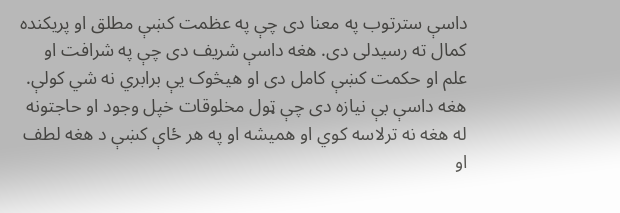داسې سترتوب په معنا دی چې په عظمت کښې مطلق او پریکنده کمال ته رسیدلی دی. هغه داسې شریف دی چې په شرافت او علم او حکمت کښې کامل دی او هیڅوک یې برابري نه شي کولې. هغه داسې بې نیازه دی چې ټول مخلوقات خپل وجود او حاجتونه له هغه نه ترلاسه کوي او همیشه او په هر ځاې کښې د هغه لطف او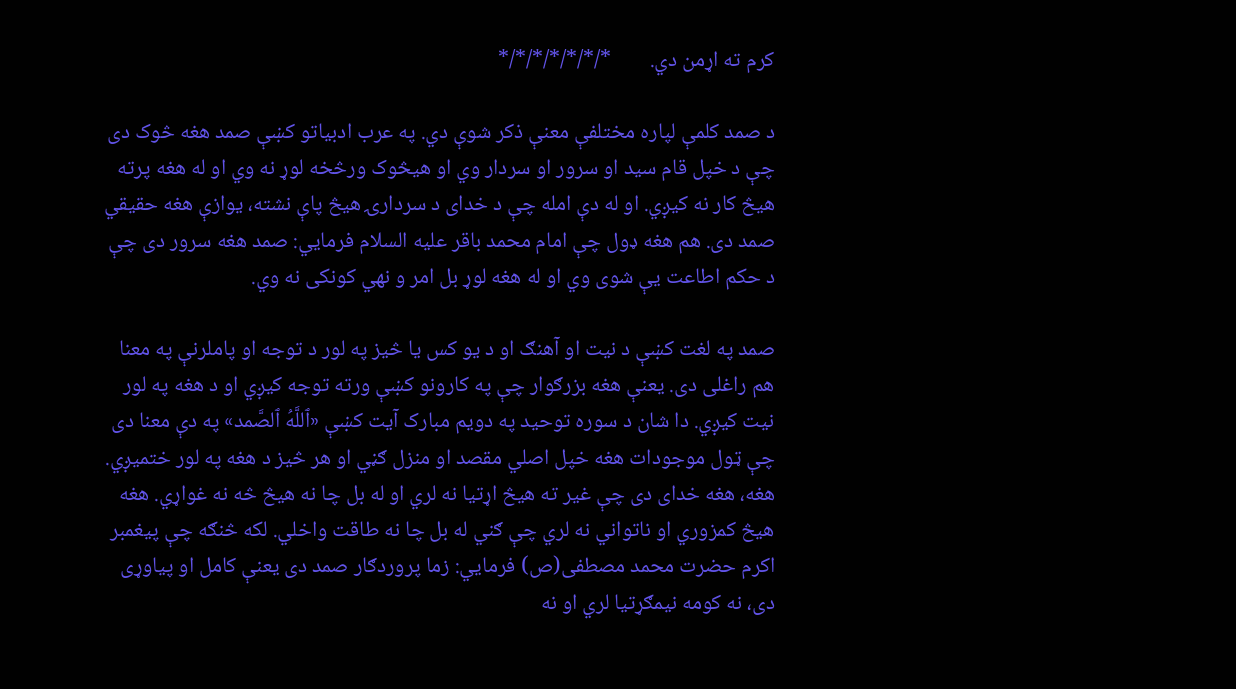کرم ته اړمن دي.        */*/*/*/*/*/*

د صمد کلمې لپاره مختلفې معنې ذکر شوې دي. په عرب ادبیاتو کښې صمد هغه څوک دی چې د خپل قام سید او سرور او سردار وي او هیڅوک ورڅخه لوړ نه وي او له هغه پرته هیڅ کار نه کیږي. او له دې امله چې د خدای د سردارۍ هیڅ پاې نشته، یوازې هغه حقیقي صمد دی. هم هغه ډول چې امام محمد باقر علیه السلام فرمايي: صمد هغه سرور دی چې د حکم اطاعت یې شوی وي او له هغه لوړ بل امر و نهي کونکی نه وي.

صمد په لغت کښې د نیت او آهنګ او د یو کس یا څیز په لور د توجه او پاملرنې په معنا هم راغلی دی. یعنې هغه بزرګوار چې په کارونو کښې ورته توجه کیږي او د هغه په لور نیت کیږي. دا شان د سوره توحید په دویم مبارک آیت کښې «ٱللَّهُ ٱلصَّمد» په دې معنا دی چې ټول موجودات هغه خپل اصلي مقصد او منزل ګڼي او هر څیز د هغه په لور ختمیږي. هغه، هغه خدای دی چې غیر ته هیڅ اړتیا نه لري او له بل چا نه هیڅ څه نه غواړي. هغه هیڅ کمزوري او ناتواني نه لري چې ګني له بل چا نه طاقت واخلي. لکه څنګه چې پيغمبر اکرم حضرت محمد مصطفی(ص) فرمايي: زما پروردګار صمد دی یعنې کامل او پياوړی دی، نه کومه نیمګړتیا لري او نه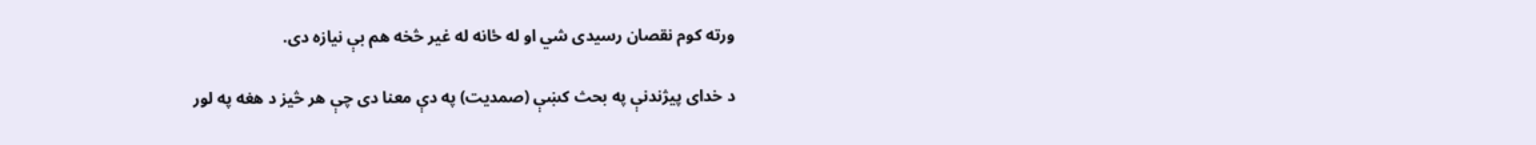ورته کوم نقصان رسیدی شي او له ځانه له غیر څخه هم بې نیازه دی.

د خدای پیژندنې په بحث کښې (صمدیت) په دې معنا دی چې هر څیز د هغه په لور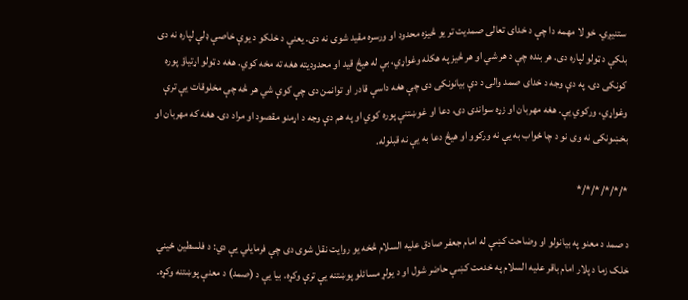ستنیږي. خو لا مهمه دا چې د خدای تعالی صمدیت تر یو څیزه محدود او ورسره مقید شوی نه دی. یعنې د خلکو د یوې خاصې ډلې لپاره نه دی بلکې د ټولو لپاره دی. هر بنده چې د هر شي او هر څیز په هکله وغواړي، بې له هیڅ قید او محدودیته هغه ته مخه کوي. هغه د ټولو اړتیاؤ پوره کونکی دی. په دې وجه د خدای صمد والی د دې بیانونکی دی چې هغه داسې قادر او توانمن دی چې کوې شي هر څه چې مخلوقات یې ترې وغواړي، ورکوي یې. هغه مهربان او زړه سواندی دی، دعا او غوښتنې پوره کوي او په هم دې وجه د اړمنو مقصود او مراد دی. هغه که مهربان او بخښونکی نه وی نو د چا ځواب به یې نه ورکوو او هیڅ دعا به یې نه قبلوله.

*/*/*/*/*/*

د صمد د معنو په بیانولو او وضاحت کښې له امام جعفر صادق علیه السلام څخه یو روایت نقل شوی دی چې فرمایلي یې دي: د فلسطین ځیني خلک زما د پلار امام باقر علیه السلام په خدمت کښې حاضر شول او د یولړ مسائلو پوښتنه یې ترې وکړه. بیا یې د (صمد) د معنې پوښتنه وکړه.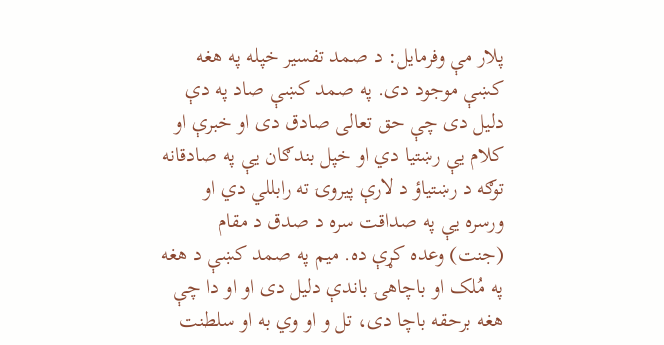پلار مې وفرمایل: د صمد تفسیر خپله په هغه کښې موجود دی. په صمد کښې صاد په دې دلیل دی چې حق تعالی صادق دی او خبرې او کلام یې رښتیا دي او خپل بندګان یې په صادقانه توګه د رښتیاؤ د لارې پیروۍ ته رابللي دي او ورسره یې په صداقت سره د صدق د مقام (جنت) وعده کړې ده. میم په صمد کښې د هغه په مُلک او باچاهۍ باندې دلیل دی او او دا چې هغه برحقه باچا دی، تل و او وي به او سلطنت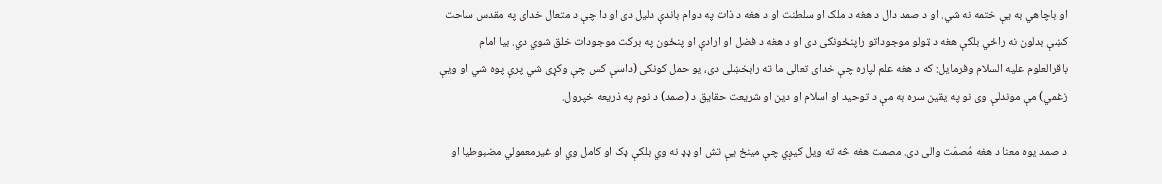او باچاهي به یې ختمه نه شي. او د صمد دال د هغه د ملک او سلطنت او د هغه د ذات په دوام باندې دلیل دی او دا چې د متعال خدای په مقدس ساحت کښې بدلون نه راځي بلکې هغه د ټولو موجوداتو راپنځونکی دی او د هغه د فضل او ارادې او پنځون په برکت موجودات خلق شوي دي. بیا امام باقرالعلوم علیه السلام وفرمایل: که د هغه علم لپاره چې خدای تعالی ما ته رابخښلی دی، یو حمل کونکی (داسې کس چې وکړی شي پرې پوه شي او ویې زغمي) مې موندلې وی نو په یقین سره به مې د توحید او اسلام او دین او شریعت حقایق د (صمد) د نوم په ذریعه خپرول.

د صمد یوه معنا د هغه مُصمَت والی دی. مصمت هغه څه ته ویل کیږي چې مینځ یې تش او ډډ نه وي بلکې ډک او کامل وي او غیرمعمولي مضبوطیا او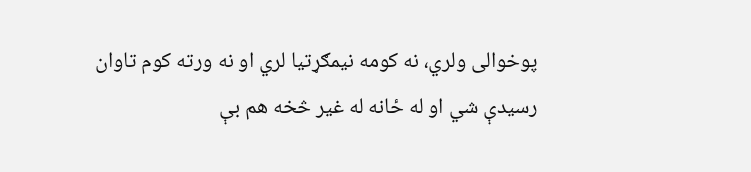پوخوالی ولري، نه کومه نیمګړتیا لري او نه ورته کوم تاوان رسیدې شي او له ځانه له غیر څخه هم بې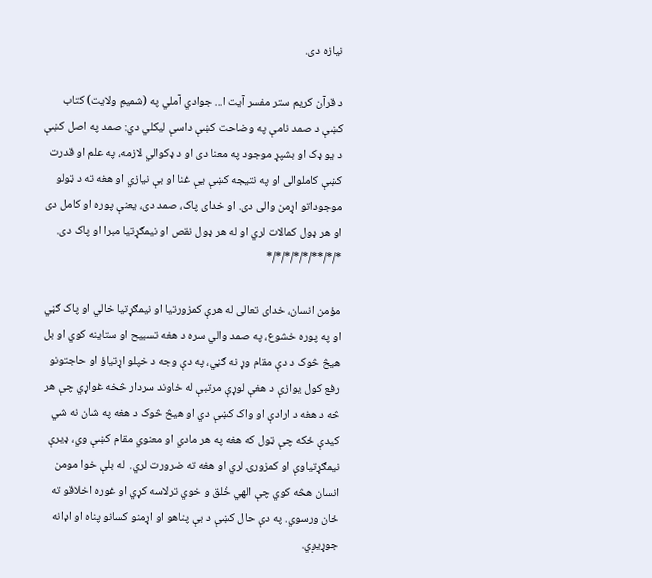نیازه دی.

د قرآن کریم ستر مفسر آیت ا... جوادي آملي په (شمیمِ ولایت) کتاب کښې د صمد نامې په وضاحت کښې داسې لیکلي دي: صمد په اصل کښې د یو ډک او بشپړ موجود په معنا دی او د ډکوالي لازمه، په علم او قدرت کښې کاملوالی او په نتیجه کښې یې غنا او بې نیازي او هغه ته د ټولو موجوداتو اړمن والی دی. او خدای پاک، صمد دی، یعنې پوره او کامل دی او هر ډول کمالات لري او له هر ډول نقص او نیمګړتیا مبرا او پاک دی. */*/**/*/*/*/*/*

مؤمن انسان، خدای تعالی له هرې کمزورتیا او نیمګړتیا خالي او پاک ګڼي او په پوره خشوع، په صمد والي سره د هغه تسبیح او ستاینه کوي او بل هیڅ څوک د دې مقام وړ نه ګڼي، په دې وجه د خپلو اړتیاؤ او حاجتونو رفع کول یوازې د هغې لوړې مرتبې له خاوند سردار څخه غواړي چې هر څه د هغه د ارادې او واک کښې دي او هیڅ څوک د هغه په شان نه شي کیدې ځکه چې ټول که هغه په هر مادي او معنوي مقام کښې وي، ډیرې نیمګړتیاوې او کمزورۍ لري او هغه ته ضرورت لري.  له بلې خوا مومن انسان هڅه کوي چې الهي خُلق و خوي ترلاسه کړي او غوره اخلاقو ته ځان ورسوي. په دې حال کښې د بې پناهو او اړمنو کسانو پناه او اډانه جوړیږي.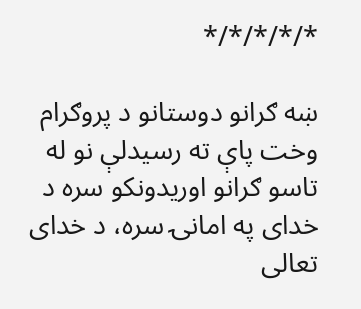*/*/*/*/*

ښه ګرانو دوستانو د پروګرام وخت پاې ته رسیدلې نو له تاسو ګرانو اوریدونکو سره د خدای په امانۍ سره، د خدای تعالی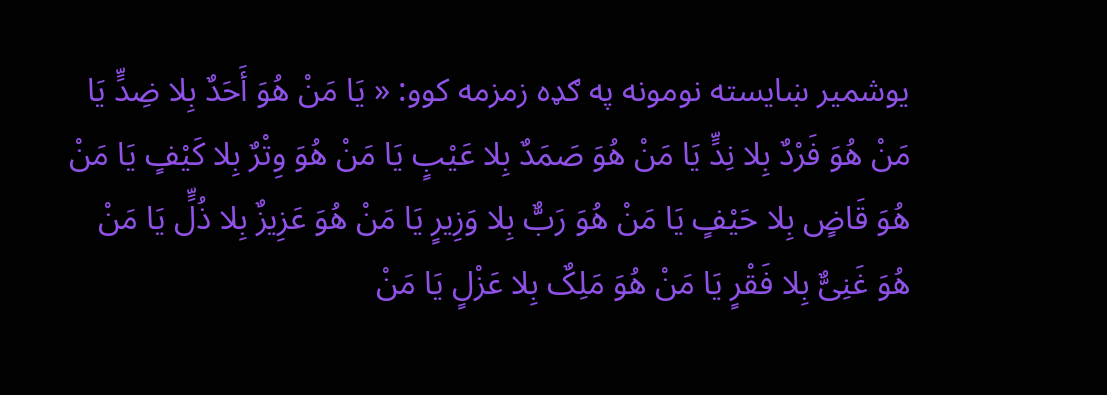یوشمیر ښایسته نومونه په ګډه زمزمه کوو: « یَا مَنْ هُوَ أَحَدٌ بِلا ضِدٍّ یَا مَنْ هُوَ فَرْدٌ بِلا نِدٍّ یَا مَنْ هُوَ صَمَدٌ بِلا عَیْبٍ یَا مَنْ هُوَ وِتْرٌ بِلا کَیْفٍ یَا مَنْ هُوَ قَاضٍ بِلا حَیْفٍ یَا مَنْ هُوَ رَبٌّ بِلا وَزِیرٍ یَا مَنْ هُوَ عَزِیزٌ بِلا ذُلٍّ یَا مَنْ هُوَ غَنِیٌّ بِلا فَقْرٍ یَا مَنْ هُوَ مَلِکٌ بِلا عَزْلٍ یَا مَنْ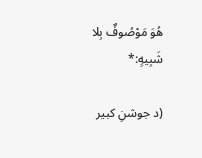هُوَ مَوْصُوفٌ بِلا شَبِیهٍ:*

(د جوشنِ کبیر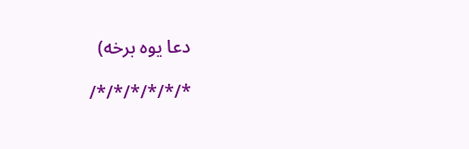دعا یوه برخه)

*/*/*/*/*/*/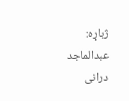ژباړه: عبدالماجد درانی